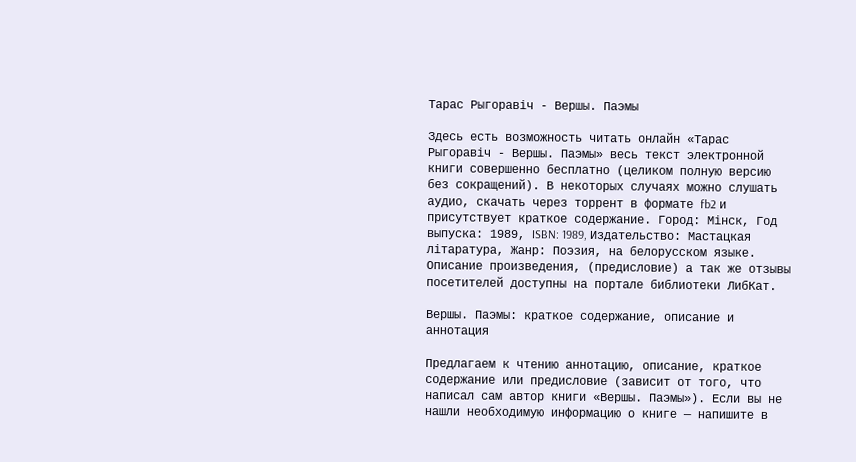Тарас Рыгоравіч - Вершы. Паэмы

Здесь есть возможность читать онлайн «Тарас Рыгоравіч - Вершы. Паэмы» весь текст электронной книги совершенно бесплатно (целиком полную версию без сокращений). В некоторых случаях можно слушать аудио, скачать через торрент в формате fb2 и присутствует краткое содержание. Город: Мінск, Год выпуска: 1989, ISBN: 1989, Издательство: Мастацкая літаратура, Жанр: Поэзия, на белорусском языке. Описание произведения, (предисловие) а так же отзывы посетителей доступны на портале библиотеки ЛибКат.

Вершы. Паэмы: краткое содержание, описание и аннотация

Предлагаем к чтению аннотацию, описание, краткое содержание или предисловие (зависит от того, что написал сам автор книги «Вершы. Паэмы»). Если вы не нашли необходимую информацию о книге — напишите в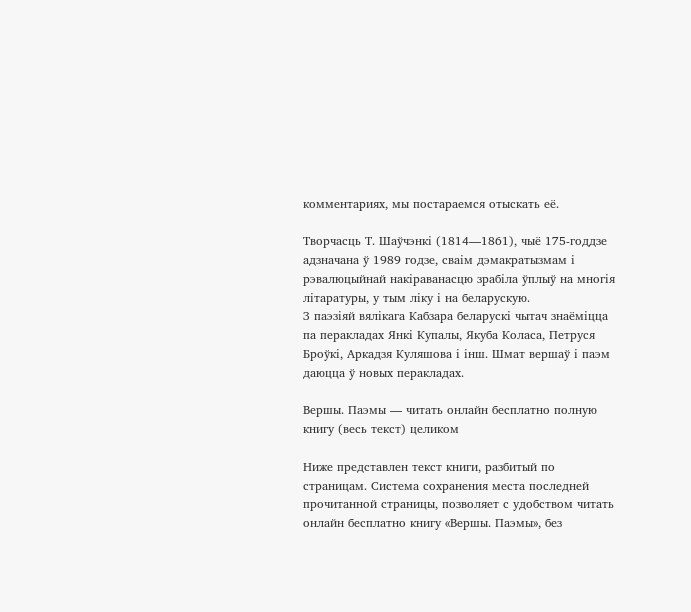комментариях, мы постараемся отыскать её.

Творчасць Т. Шаўчэнкі (1814—1861), чыё 175-годдзе адзначана ў 1989 годзе, сваім дэмакратызмам і рэвалюцыйнай накіраванасцю зрабіла ўплыў на многія літаратуры, у тым ліку і на беларускую.
З паэзіяй вялікага Кабзара беларускі чытач знаёміцца па перакладах Янкі Купалы, Якуба Коласа, Петруся Броўкі, Аркадзя Куляшова і інш. Шмат вершаў і паэм даюцца ў новых перакладах.

Вершы. Паэмы — читать онлайн бесплатно полную книгу (весь текст) целиком

Ниже представлен текст книги, разбитый по страницам. Система сохранения места последней прочитанной страницы, позволяет с удобством читать онлайн бесплатно книгу «Вершы. Паэмы», без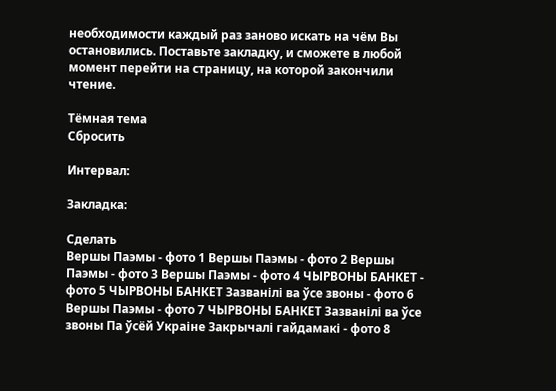необходимости каждый раз заново искать на чём Вы остановились. Поставьте закладку, и сможете в любой момент перейти на страницу, на которой закончили чтение.

Тёмная тема
Сбросить

Интервал:

Закладка:

Сделать
Вершы Паэмы - фото 1 Вершы Паэмы - фото 2 Вершы Паэмы - фото 3 Вершы Паэмы - фото 4 ЧЫРВОНЫ БАНКЕТ - фото 5 ЧЫРВОНЫ БАНКЕТ Зазванілі ва ўсе звоны - фото 6 Вершы Паэмы - фото 7 ЧЫРВОНЫ БАНКЕТ Зазванілі ва ўсе звоны Па ўсёй Украіне Закрычалі гайдамакі - фото 8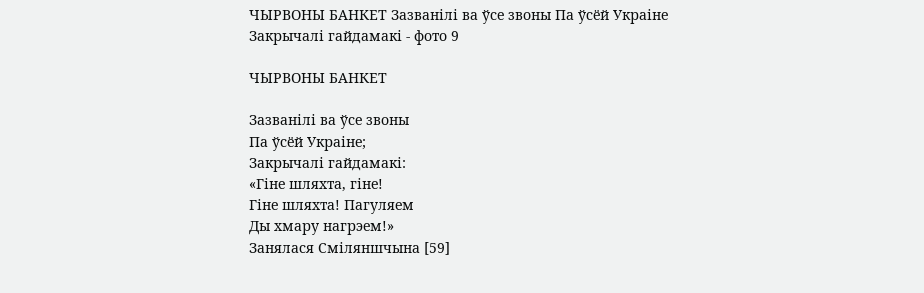ЧЫРВОНЫ БАНКЕТ Зазванілі ва ўсе звоны Па ўсёй Украіне Закрычалі гайдамакі - фото 9

ЧЫРВОНЫ БАНКЕТ

Зазванілі ва ўсе звоны
Па ўсёй Украіне;
Закрычалі гайдамакі:
«Гіне шляхта, гіне!
Гіне шляхта! Пагуляем
Ды хмару нагрэем!»
Занялася Сміляншчына [59]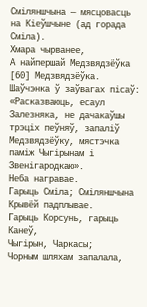Сміляншчына — мясцовасць на Кіеўшчыне (ад горада Сміла).
Хмара чырванее,
А найпершай Медзвядзёўка [60] Медзвядзёўка. Шаўчэнка ў заўвагах пісаў: «Расказваюць, есаул Залезняка, не дачакаўшы трэціх пеўняў, запаліў Медзвядзёўку, мястэчка паміж Чыгірынам і Звенігародкаю».
Неба награвае.
Гарыць Сміла; Сміляншчына
Крывёй падплывае.
Гарыць Корсунь, гарыць Канеў,
Чыгірын, Чаркасы;
Чорным шляхам запалала,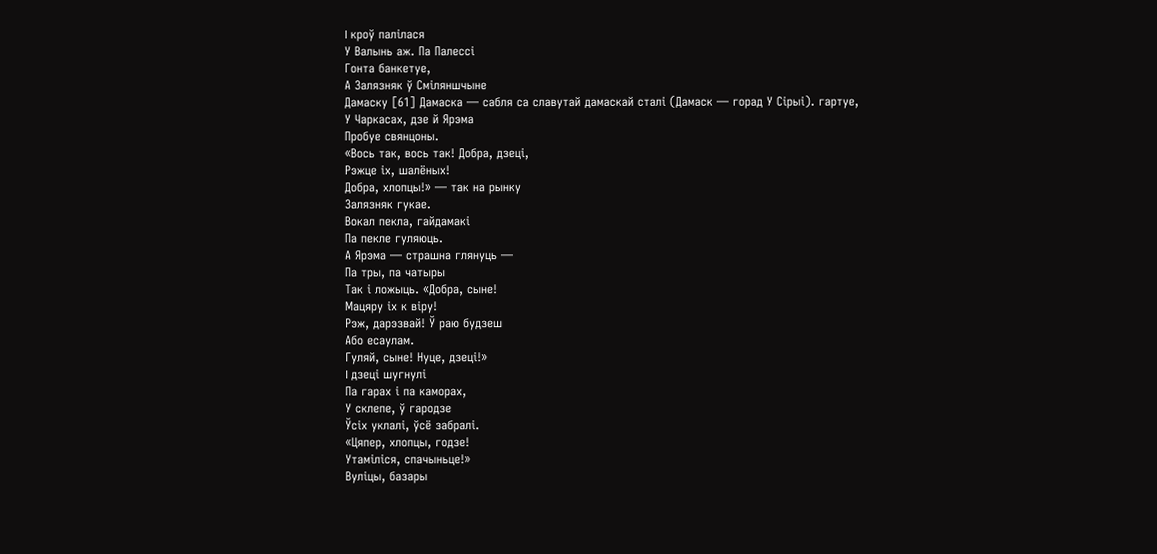I кроў палілася
У Валынь аж. Па Палессі
Гонта банкетуе,
А Залязняк ў Сміляншчыне
Дамаску [61] Дамаска — сабля са славутай дамаскай сталі (Дамаск — горад У Сірыі). гартуе,
У Чаркасах, дзе й Ярэма
Пробуе свянцоны.
«Вось так, вось так! Добра, дзеці,
Рэжце іх, шалёных!
Добра, хлопцы!» — так на рынку
Залязняк гукае.
Вокал пекла, гайдамакі
Па пекле гуляюць.
А Ярэма — страшна глянуць —
Па тры, па чатыры
Так і ложыць. «Добра, сыне!
Мацяру іх к віру!
Рэж, дарэзвай! Ў раю будзеш
Або есаулам.
Гуляй, сыне! Нуце, дзеці!»
I дзеці шугнулі
Па гарах і па каморах,
У склепе, ў гародзе
Ўсіх уклалі, ўсё забралі.
«Цяпер, хлопцы, годзе!
Утаміліся, спачыньце!»
Вуліцы, базары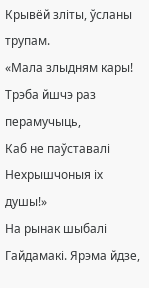Крывёй зліты, ўсланы трупам.
«Мала злыдням кары!
Трэба йшчэ раз перамучыць,
Каб не паўставалі
Нехрышчоныя іх душы!»
На рынак шыбалі
Гайдамакі. Ярэма йдзе,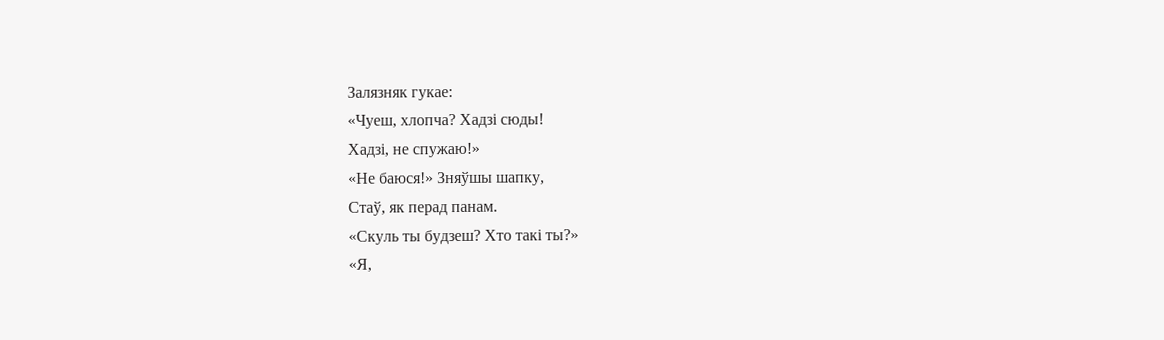Залязняк гукае:
«Чуеш, хлопча? Хадзі сюды!
Хадзі, не спужаю!»
«Не баюся!» Зняўшы шапку,
Стаў, як перад панам.
«Скуль ты будзеш? Хто такі ты?»
«Я,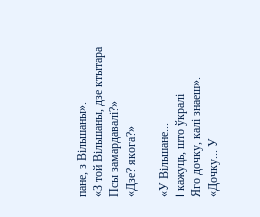пане, з Вільшаны».
«З той Вільшаны, дзе ктытара
Псы замардавалі?»
«Дзе? якога?»

«У Вільшане...
I кажуць, што ўкралі
Яго дочку, калі знаеш».
«Дочку... У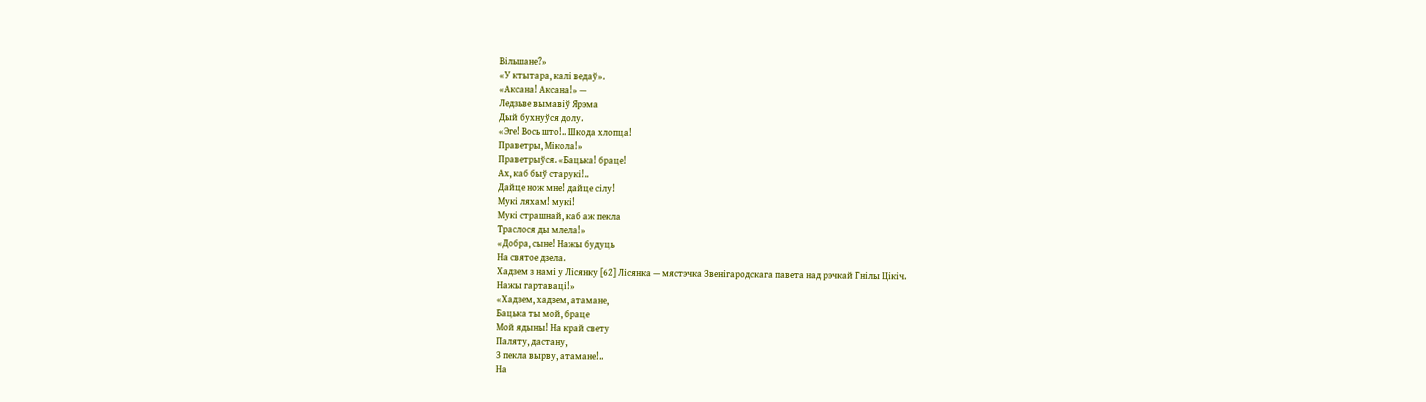Вільшане?»
«У ктытара, калі ведаў».
«Аксана! Аксана!» —
Ледзьве вымавіў Ярэма
Дый бухнуўся долу.
«Эге! Вось што!.. Шкода хлопца!
Праветры, Мікола!»
Праветрыўся. «Бацька! браце!
Ах, каб быў старукі!..
Дайце нож мне! дайце сілу!
Мукі ляхам! мукі!
Мукі страшнай, каб аж пекла
Траслося ды млела!»
«Добра, сыне! Нажы будуць
На святое дзела.
Хадзем з намі у Лісянку [62] Лісянка — мястэчка Звенігародскага павета над рэчкай Гнілы Цікіч.
Нажы гартаваці!»
«Хадзем, хадзем, атамане,
Бацька ты мой, браце
Мой ядыны! На край свету
Паляту, дастану,
З пекла вырву, атамане!..
На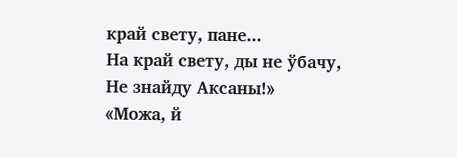край свету, пане...
На край свету, ды не ўбачу,
Не знайду Аксаны!»
«Можа, й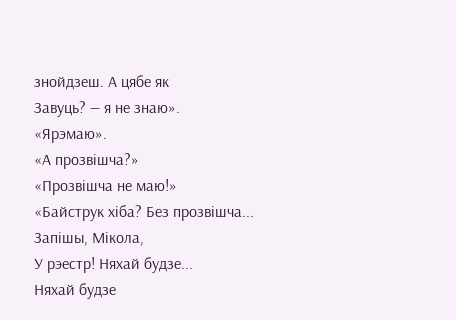знойдзеш. А цябе як
Завуць? — я не знаю».
«Ярэмаю».
«А прозвішча?»
«Прозвішча не маю!»
«Байструк хіба? Без прозвішча...
Запішы, Мікола,
У рэестр! Няхай будзе...
Няхай будзе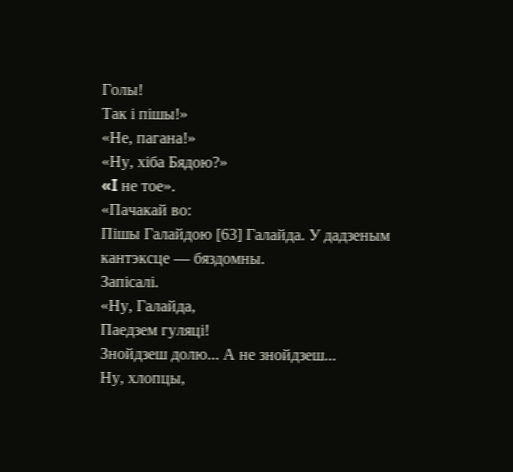Голы!
Так і пішы!»
«Не, пагана!»
«Ну, хіба Бядою?»
«I не тое».
«Пачакай во:
Пішы Галайдою [63] Галайда. У дадзеным кантэксце — бяздомны.
Запісалі.
«Ну, Галайда,
Паедзем гуляці!
Знойдзеш долю... А не знойдзеш...
Ну, хлопцы,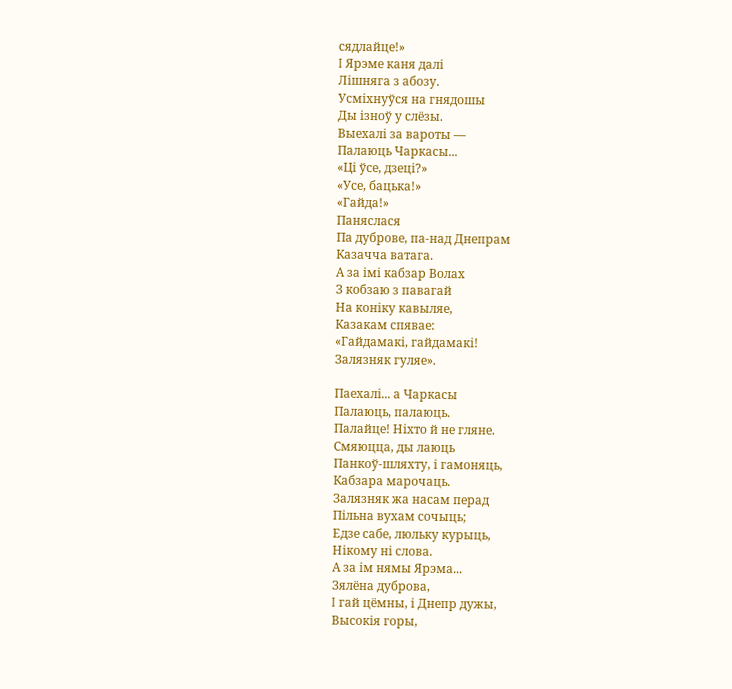сядлайце!»
I Ярэме каня далі
Лішняга з абозу.
Усміхнуўся на гнядошы
Ды ізноў у слёзы.
Выехалі за вароты —
Палаюць Чаркасы...
«Ці ўсе, дзеці?»
«Усе, бацька!»
«Гайда!»
Паняслася
Па дуброве, па-над Днепрам
Казачча ватага.
А за імі кабзар Волах
З кобзаю з павагай
На коніку кавыляе,
Казакам спявае:
«Гайдамакі, гайдамакі!
Залязняк гуляе».

Паехалі... а Чаркасы
Палаюць, палаюць.
Палайце! Ніхто й не гляне.
Смяюцца, ды лаюць
Панкоў-шляхту, і гамоняць,
Кабзара марочаць.
Залязняк жа насам перад
Пільна вухам сочыць;
Едзе сабе, люльку курыць,
Нікому ні слова.
А за ім нямы Ярэма...
Зялёна дуброва,
I гай цёмны, і Днепр дужы,
Высокія горы,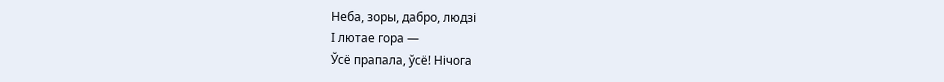Неба, зоры, дабро, людзі
I лютае гора —
Ўсё прапала, ўсё! Нічога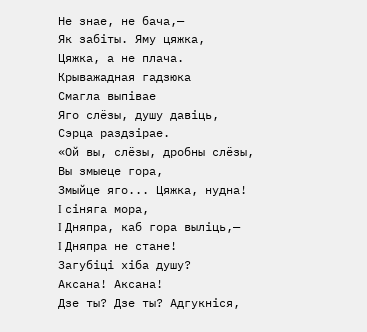Не знае, не бача,—
Як забіты. Яму цяжка,
Цяжка, а не плача.
Крыважадная гадзюка
Смагла выпівае
Яго слёзы, душу давіць,
Сэрца раздзірае.
«Ой вы, слёзы, дробны слёзы,
Вы змыеце гора,
Змыйце яго... Цяжка, нудна!
I сіняга мора,
I Дняпра, каб гора выліць,—
I Дняпра не стане!
Загубіці хіба душу?
Аксана! Аксана!
Дзе ты? Дзе ты? Адгукніся,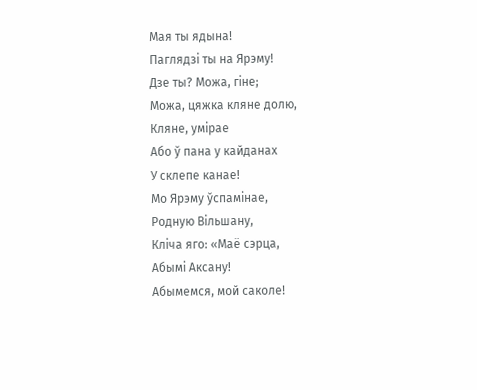Мая ты ядына!
Паглядзі ты на Ярэму!
Дзе ты? Можа, гіне;
Можа, цяжка кляне долю,
Кляне, умірае
Або ў пана у кайданах
У склепе канае!
Мо Ярэму ўспамінае,
Родную Вільшану,
Кліча яго: «Маё сэрца,
Абымі Аксану!
Абымемся, мой саколе!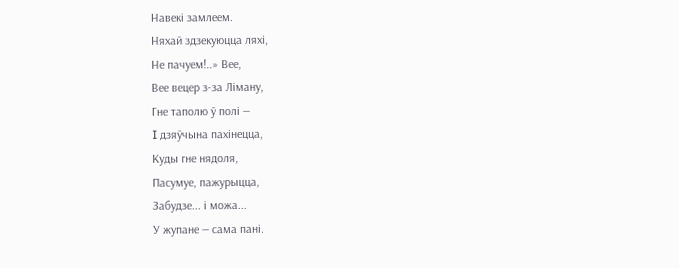Навекі замлеем.
Няхай здзекуюцца ляхі,
Не пачуем!..» Вее,
Вее вецер з-за Ліману,
Гне таполю ў полі —
I дзяўчына пахінецца,
Куды гне нядоля,
Пасумуе, пажурыцца,
Забудзе... і можа...
У жупане — сама пані.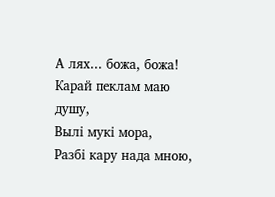А лях... божа, божа!
Карай пеклам маю душу,
Вылі мукі мора,
Разбі кару нада мною,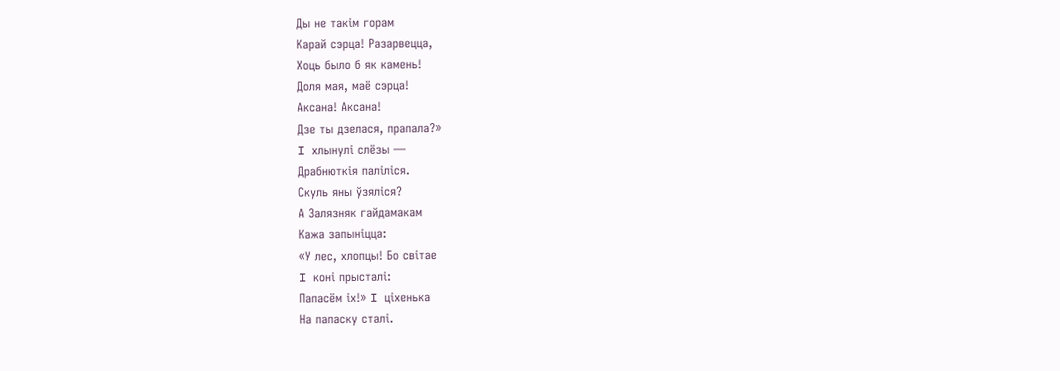Ды не такім горам
Карай сэрца! Разарвецца,
Хоць было б як камень!
Доля мая, маё сэрца!
Аксана! Аксана!
Дзе ты дзелася, прапала?»
I хлынулі слёзы —
Драбнюткія паліліся.
Скуль яны ўзяліся?
А Залязняк гайдамакам
Кажа запыніцца:
«У лес, хлопцы! Бо світае
I коні прысталі:
Папасём іх!» I ціхенька
На папаску сталі.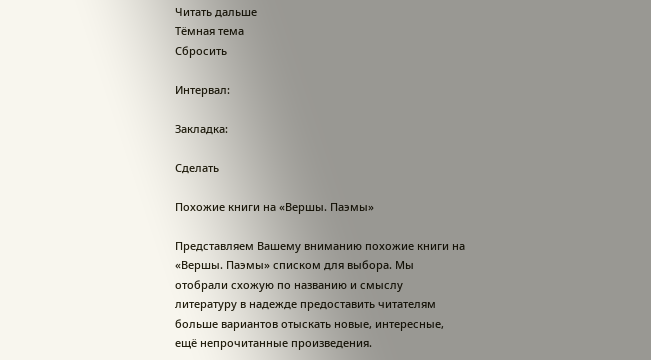Читать дальше
Тёмная тема
Сбросить

Интервал:

Закладка:

Сделать

Похожие книги на «Вершы. Паэмы»

Представляем Вашему вниманию похожие книги на «Вершы. Паэмы» списком для выбора. Мы отобрали схожую по названию и смыслу литературу в надежде предоставить читателям больше вариантов отыскать новые, интересные, ещё непрочитанные произведения.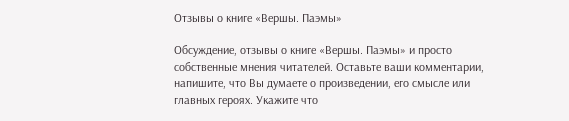Отзывы о книге «Вершы. Паэмы»

Обсуждение, отзывы о книге «Вершы. Паэмы» и просто собственные мнения читателей. Оставьте ваши комментарии, напишите, что Вы думаете о произведении, его смысле или главных героях. Укажите что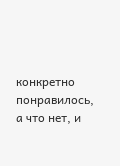конкретно понравилось, а что нет, и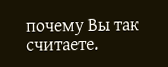почему Вы так считаете.